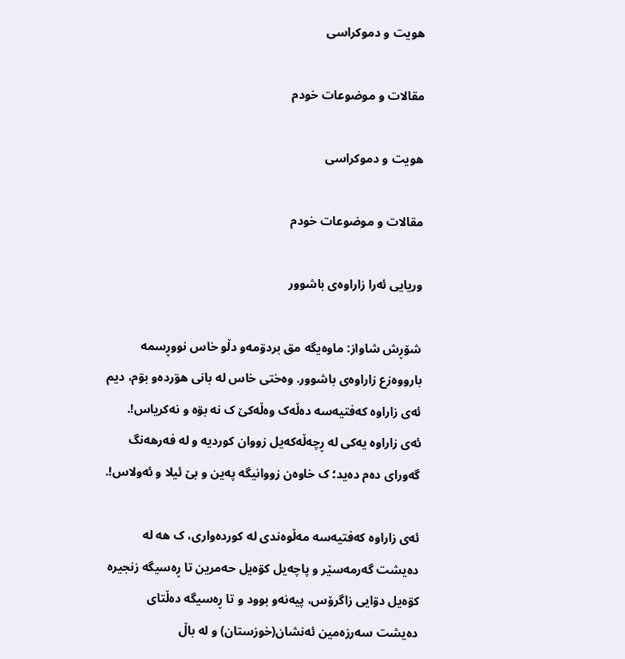هویت و دموکراسی

مقالات و موضوعات خودم

هویت و دموکراسی

مقالات و موضوعات خودم

وریایى ئه‌را زاراوه‌ى باشوور

شۆڕش شاواز: ماوه‌یگه‌ مق بردۊمه‌و دڵو خاس نووڕسمه‌ بارووه‌زع زاراوه‌ى باشوور. وه‌ختى خاس له‌ بانى هۊرده‌و بۊم، دیم ئه‌ى زاراوه‌ که‌فتیه‌سه‌ ده‌ڵه‌ک وه‌ڵه‌کێ ک نه‌ بۊه‌ و نه‌کریاس!. ئه‌ى زاراوه‌ یه‌کى له‌ ڕچه‌ڵه‌که‌یل زووان کوردیه‌ و له‌ فه‌رهه‌نگ گه‌وراى ده‌م ده‌ید؛ ک خاوه‌ن زووانیگه‌ په‌ین و بێ ئیلا و ئه‌ولاس!.

ئه‌ى زاراوه‌ که‌فتیه‌سه‌ مه‌ڵوه‌ندى له‌ کورده‌وارى، ک هه‌ له‌ ده‌یشت گه‌رمه‌سێر و پاچه‌یل کۊه‌یل حه‌مرین تا ڕه‌سیگه‌ زنجیره‌ کۊه‌یل دۊایى زاگرۆس، پیه‌نه‌و بوود و تا ڕه‌سیگه‌ ده‌ڵتاى ده‌یشت سه‌رزه‌مین ئه‌نشان(خوزستان) و له‌ باڵ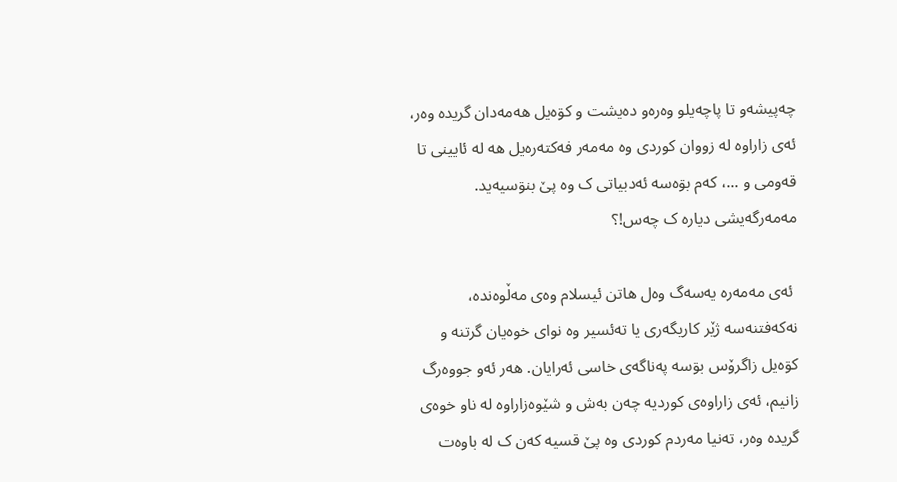چه‌پیشه‌و تا پاچه‌یلو وه‌ره‌و ده‌یشت و کۊه‌یل هه‌مه‌دان گریده‌ وه‌ر، ئه‌ى زاراوه‌ له‌ زووان کوردى وه‌ مه‌مه‌ر فه‌کته‌ره‌یل هه‌ له‌ ئایینى تا قه‌ومى و ...، که‌م بۊه‌سه‌ ئه‌دبیاتى ک وه‌ پێ بنۊسیه‌ید. مه‌مه‌رگه‌یشى دیاره‌ ک چه‌س!؟

 ئه‌ى مه‌مه‌ره‌ یه‌سه‌گ وه‌ل هاتن ئیسلام وه‌ى مه‌ڵوه‌نده‌، نه‌که‌فتنه‌سه‌ ژێر کاریگه‌رى یا ته‌ئسیر وه‌ نواى خوه‌یان گرتنه‌ و کۊه‌یل زاگرۆس بۊسه‌ په‌ناگه‌ى خاسى ئه‌رایان. هه‌ر ئه‌و جووه‌رگ زانیم، ئه‌ى زاراوه‌ى کوردیه‌ چه‌ن به‌ش و شێوه‌زاراوه‌ له‌ ناو خوه‌ى گریده‌ وه‌ر، ته‌نیا مه‌ردم کوردى وه‌ پێ قسیه‌ که‌ن ک له‌ باوه‌ت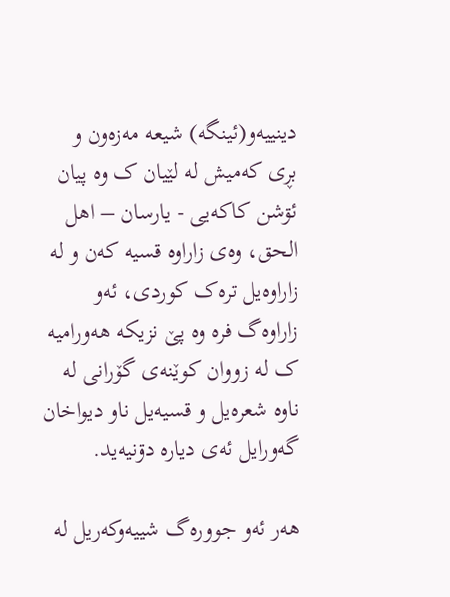دینییه‌و(ئینگه‌) شیعه‌ مه‌زه‌ون و بڕى که‌میش له‌ لێیان ک وه‌ پیان ئۊشن کاکه‌یى - یارسان – اهل الحق، وه‌ى زاراوه‌ قسیه‌ که‌ن و له‌ زاراوه‌یل تره‌ک کوردى، ئه‌و زاراوه‌گ فره‌ وه‌ پێ نزیکه‌ هه‌ورامیه‌ ک له‌ زووان کوێنه‌ى گۆرانى له‌ ناوه‌ شعره‌یل و قسیه‌یل ناو دیواخان گه‌ورایل ئه‌ى دیاره‌ دۊنیه‌ید.

هه‌ر ئه‌و جووره‌گ شییه‌وکه‌ریل له‌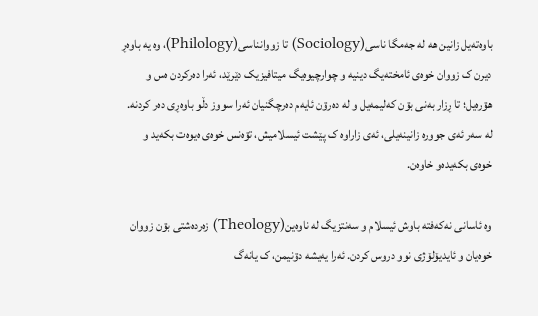باوه‌ته‌یل زانین هه‌ له‌ جه‌مگا ناسى(Sociology) تا زووانناسى(Philology)، وه‌ یه‌ باوه‌ڕ دیرن ک زووان خوه‌ى ئامخته‌یگ دینیه‌ و چوارچیوه‌یگ میتافیزیک دێرێد، ئه‌را ده‌رکردن ه‌س و هۊره‌یل؛ تا ڕزار به‌نى بۊن که‌لیمه‌یل و له‌ ده‌رۊن ئایه‌م ده‌رچگنیان ئه‌را سووز دڵو باوه‌ڕى ده‌ر کردنه‌. له‌ سه‌ر ئه‌ى جووره‌ زانینه‌یلى، ئه‌ى زاراوه‌ ک پێشت ئیسلامیش، تۊه‌نس خوه‌ى ه‌یوه‌ت بکه‌ید و خوه‌ى بکه‌یده‌و خاوه‌ن.

وه‌ ئاسانى نه‌که‌فته‌ باوش ئیسلام و سه‌نتزیگ له‌ ناوه‌ین(Theology) زه‌رده‌شتى بۊن زووان خوه‌یان و ئایدیۆلۆژى نوو دروس کردن. ئه‌را یه‌یشه‌ دۊنیمن، ک یانه‌گ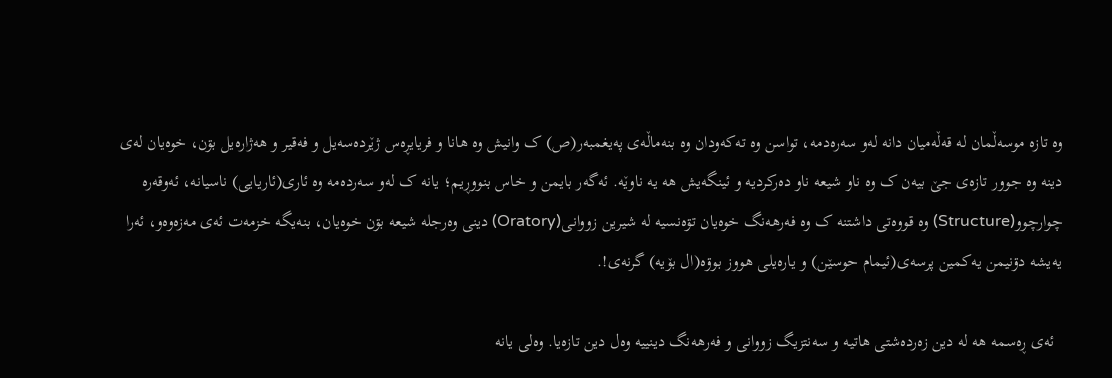وه‌ تازه‌ موسه‌ڵمان له‌ قه‌ڵه‌میان دانه‌ له‌و سه‌ره‌دمه‌، تواسن وه‌ ته‌که‌ودان وه‌ بنه‌ماڵه‌ى په‌یغمبه‌ر(ص) ک وانیش وه‌ هانا و فریایڕه‌س ژێرده‌سه‌یل و فه‌قیر و هه‌ژاره‌یل بۊن، خوه‌یان له‌ى دینه‌ وه‌ جوور تازه‌ى جێ بیه‌ن ک وه‌ ناو شیعه‌ ناو ده‌رکردیه‌ و ئینگه‌یش هه‌ یه‌ ناوێه‌. ئه‌گه‌ر بایمن و خاس بنووڕیم؛ یانه‌ ک له‌و سه‌رده‌مه‌ وه‌ ئارى(ئاریایى) ناسیانه‌، ئه‌وقه‌ره‌ چوارچوو(Structure) وه‌ قووه‌تى داشتنه‌ ک وه‌ فه‌رهه‌نگ خوه‌یان تۊه‌نسیه‌ له‌ شیرین زووانى(Oratory) دینى وه‌رجله‌ شیعه‌ بۊن خوه‌یان، بنه‌یگه‌ خزمه‌ت ئه‌ى مه‌زه‌وه‌و، ئه‌را یه‌یشه‌ دۊنیمن یه‌کمین پرسه‌ى(ئیمام حوسێن) و یاره‌یلى هووز بوۊه‌(ال بۆیه‌) گرنه‌ى!.

  ئه‌ى ڕه‌سمه‌ هه‌ له‌ دین زه‌رده‌شتى هاتیه‌ و سه‌نتزیگ زووانى و فه‌رهه‌نگ دینییه‌ وه‌ل دین تازه‌یا. وه‌لى یانه‌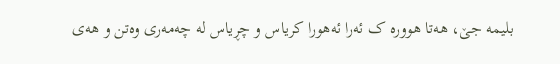بلیمه‌ جێ، هه‌تا هووره‌ ک ئه‌را ئه‌هورا کریاس و چڕیاس له‌ چه‌مه‌رى وه‌تن و هه‌ى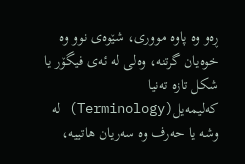ڕه‌و وه‌ پاوه‌ موورى، شێوه‌ى نوو وه‌ خوه‌یان گرتنه‌، وه‌لى له‌ ئه‌ى فیگۆر یا شکل تازه‌ ته‌نیا که‌لیمه‌یل(Terminology) له‌ وشه‌ یا حه‌رف وه‌ سه‌ریان هاتییه‌،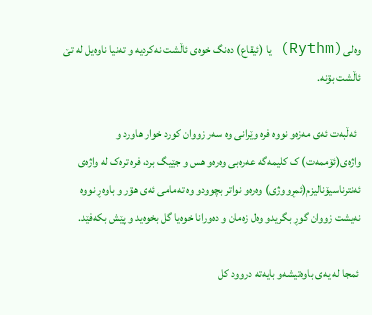وه‌لى(Rythm) یا (ئیقاع) ده‌نگ خوه‌ى ئاڵشت نه‌کردیه‌ و ته‌نیا ناوه‌یل له‌ تێ ئاڵشت بۊنه‌.

  ئه‌ڵبه‌ت ئه‌ى مه‌زه‌و نووه‌ فره‌ وێرانى وه‌ سه‌ر زووان کورد خوار هاورد و واژه‌ى(ئۆممه‌ت) ک کلیمه‌گه‌ عه‌ره‌بى وه‌ره‌و هس و جێیگ برد، فره‌ تره‌ک له‌ واژه‌ى ئه‌نترناسیۆنالیزم(ئمڕووژى) وه‌ره‌و نواتر بچوودو وه‌ ته‌مامى ئه‌ى هۊر و باوه‌ڕ نووه‌ نه‌یشت زووان گوڕ بگریدو وه‌ل زه‌مان و ده‌ورانا خوه‌یا گل بخوه‌ید و پێش بکه‌فێد.

 ئمجا له‌ یه‌ى باوه‌تیشه‌و بایه‌ته‌ دروود کل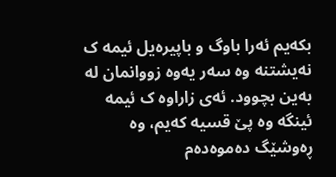بکه‌یم ئه‌را باوگ و باپیره‌یل ئیمه‌ ک نه‌یشتنه‌ وه‌ سه‌ر یه‌وه‌ زووانمان له‌ به‌ین بچوود. ئه‌ى زاراوه‌ ک ئیمه‌ ئینگه‌ وه‌ پێ قسیه‌ که‌یم، وه‌ ڕه‌وشێگ ده‌موه‌ده‌م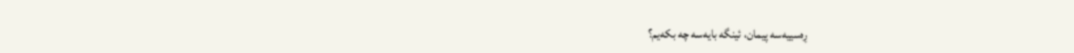ڕه‌سییه‌سه‌ پیمان، ئینگه‌ بایه‌سه‌ چه‌ بکه‌یم؟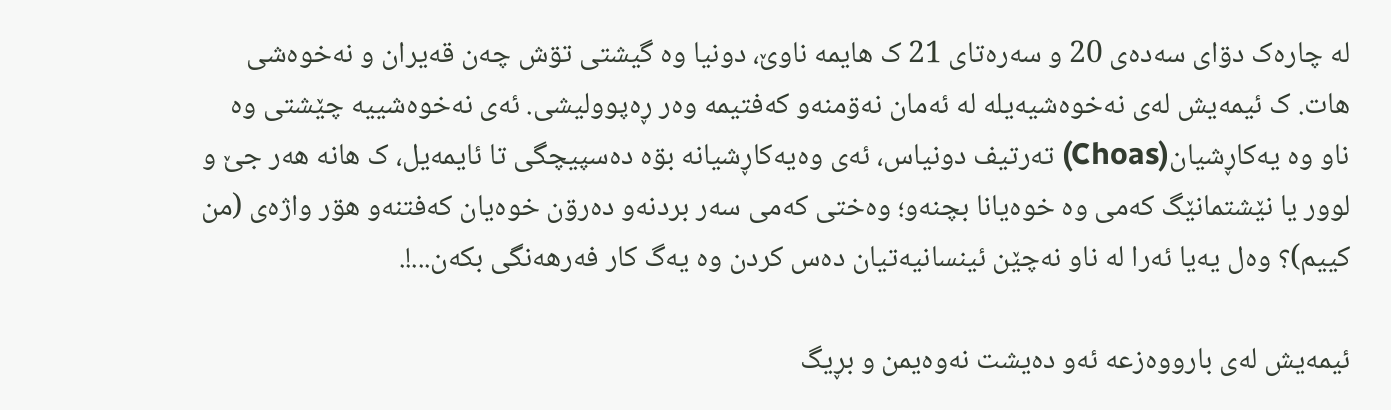له‌ چاره‌ک دۊاى سه‌ده‌ى 20 و سه‌ره‌تاى 21 ک هایمه‌ ناوێ، دونیا وه‌ گیشتى تۊش چه‌ن قه‌یران و نه‌خوه‌شى هات. ک ئیمه‌یش له‌ى نه‌خوه‌شیه‌یله‌ له‌ ئه‌مان نه‌ۊمنه‌و که‌فتیمه‌ وه‌ر ڕه‌پوولیشى. ئه‌ى نه‌خوه‌شییه‌ چێشتى وه‌ ناو وه‌ یه‌کاڕشیان(Choas) ته‌رتیف دونیاس، ئه‌ى وه‌یه‌کاڕشیانه‌ بۊه‌ ده‌سپیچگى تا ئایمه‌یل، ک هانه‌ هه‌ر جێ و لوور یا نێشتمانێگ که‌مى وه‌ خوه‌یانا بچنه‌و؛ وه‌ختى که‌مى سه‌ر بردنه‌و ده‌رۊن خوه‌یان که‌فتنه‌و هۊر واژه‌ى (من کییم)؟ وه‌ل یه‌یا ئه‌را له‌ ناو نه‌چێن ئینسانیه‌تیان ده‌س کردن وه‌ یه‌گ کار فه‌رهه‌نگى بکه‌ن...!.

ئیمه‌یش له‌ى بارووه‌زعه‌ ئه‌و ده‌یشت نه‌وه‌یمن و بڕیگ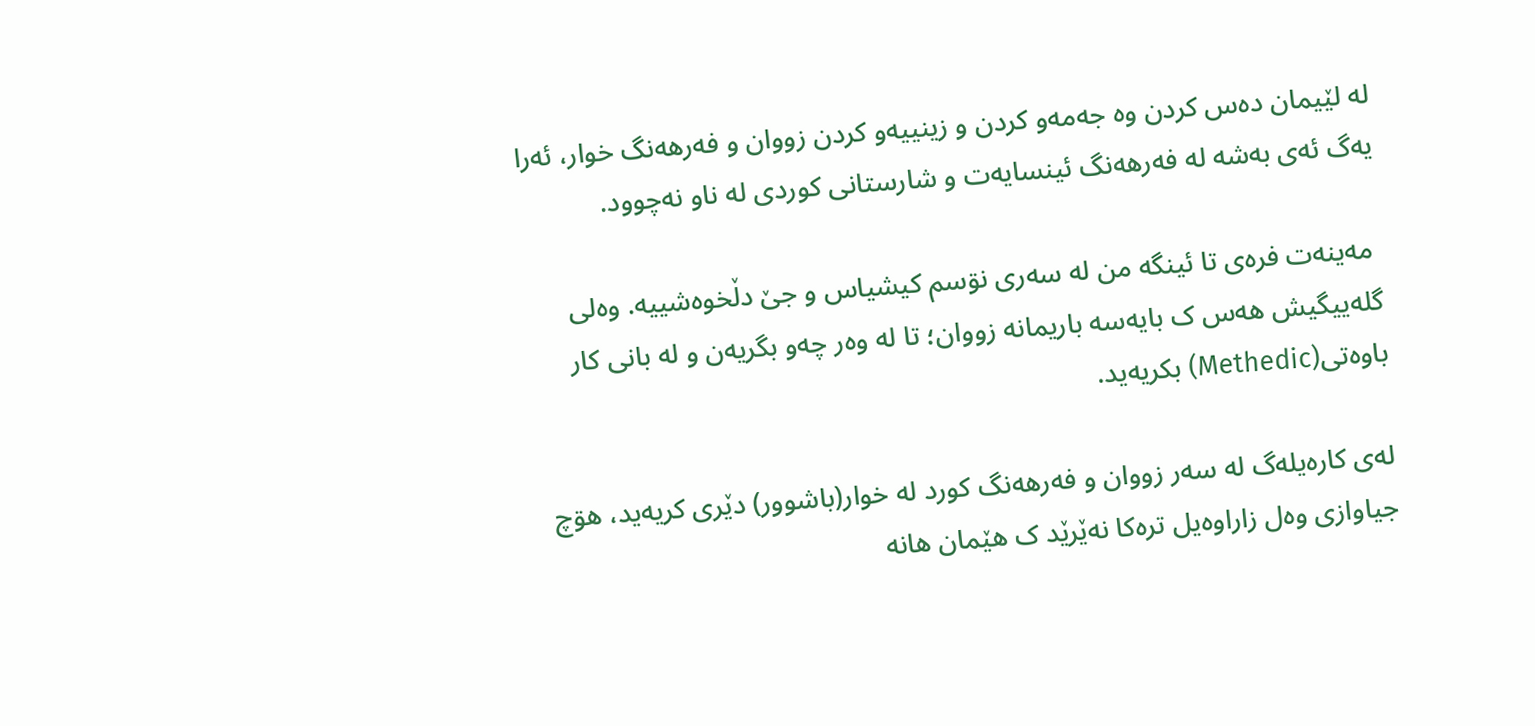له‌ لێیمان ده‌س کردن وه‌ جه‌مه‌و کردن و زینییه‌و کردن زووان و فه‌رهه‌نگ خوار، ئه‌را یه‌گ ئه‌ى به‌شه‌ له‌ فه‌رهه‌نگ ئینسایه‌ت و شارستانى کوردى له‌ ناو نه‌چوود.

 مه‌ینه‌ت فره‌ى تا ئینگه‌ من له‌ سه‌رى نۊسم کیشیاس و جێ دڵخوه‌شییه‌. وه‌لى گله‌ییگیش هه‌س ک بایه‌سه‌ باریمانه‌ زووان؛ تا له‌ وه‌ر چه‌و بگریه‌ن و له‌ بانى کار باوه‌تى(Methedic) بکریه‌ید.

له‌ى کاره‌یله‌گ له‌ سه‌ر زووان و فه‌رهه‌نگ کورد له‌ خوار(باشوور) دێرى کریه‌ید، هۊچ جیاوازى وه‌ل زاراوه‌یل تره‌کا نه‌ێرێد ک هێمان هانه‌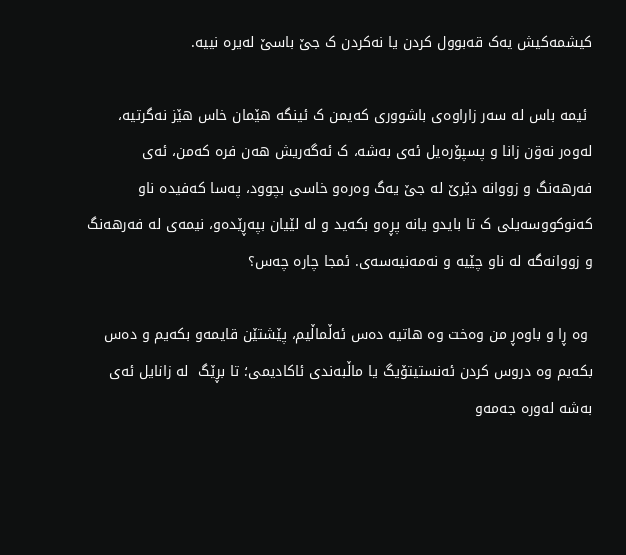کیشمه‌کیش یه‌ک قه‌بوول کردن یا نه‌کردن ک جێ باسێ له‌یره‌ نییه‌.

 ئیمه‌ باس له‌ سه‌ر زاراوه‌ى باشوورى که‌یمن ک ئینگه‌ هێمان خاس هێز نه‌گرتیه‌، له‌وه‌ر نه‌ۊن زانا و پسپۆره‌یل ئه‌ى به‌شه‌، ک ئه‌گه‌ریش هه‌ن فره‌ که‌من، ئه‌ى فه‌رهه‌نگ و زووانه‌ دێرێ له‌ جێ یه‌گ وه‌ره‌و خاسى بچوود، په‌سا که‌فیده‌ ناو که‌نوکووسه‌یلى ک تا بایدو یانه‌ پڕه‌و بکه‌ید و له‌ لێیان بپه‌ڕێده‌و، نیمه‌ى له‌ فه‌رهه‌نگ و زووانه‌گه‌ له‌ ناو چێیه‌ و نه‌مه‌نیه‌سه‌ى. ئمجا چاره‌ چه‌س؟

 وه‌ ڕا و باوه‌ڕ من وه‌خت وه‌ هاتیه‌ ده‌س ئه‌ڵماڵیم، پێشتێن قایمه‌و بکه‌یم و ده‌س بکه‌یم وه‌ دروس کردن ئه‌نستیتۆیگ یا ماڵبه‌ندى ئاکادیمى؛ تا بڕێگ  له‌ زانایل ئه‌ى به‌شه‌ له‌وره‌ جه‌مه‌و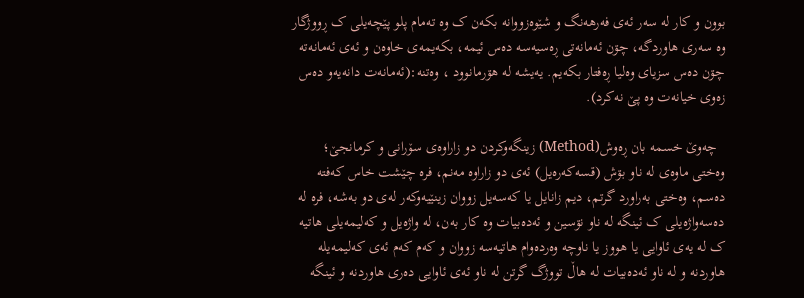بوون و کار له‌ سه‌ر ئه‌ى فه‌رهه‌نگ و شێوه‌زووانه‌ بکه‌ن ک وه‌ ته‌مام پلو پێچه‌یلى ک ڕووژگار وه‌ سه‌رى هاوردگه‌، چۊن ئه‌مانه‌تى ڕه‌سیه‌سه‌ ده‌س ئیمه‌، بکه‌یمه‌ى خاوه‌ن و ئه‌ى ئه‌مانه‌ته‌ چۊن ده‌س سزیاى وه‌لیا ڕه‌فتار بکه‌یم. یه‌یشه‌ له‌ هۊرمانوود ، وه‌تنه‌:(ئه‌مانه‌ت دانه‌یه‌و ده‌س زه‌وى خیانه‌ت وه‌ پێ نه‌کرد).

  چه‌وێ خسمه‌ بان ڕه‌وش(Method) زینگه‌وکردن دو زاراوه‌ى سۆرانى و کرمانجێ؛ وه‌ختى ماوه‌ى له‌ ناو بۊش (قسه‌که‌ره‌یل) ئه‌ى دو زاراوه‌ مه‌نم، فره‌ چێشت خاس که‌فته‌ ده‌سم، وه‌ختى به‌راورد گرتم، دیم زانایل یا که‌سه‌یل زووان زینێیه‌وکه‌ر له‌ى دو به‌شه‌، فره‌ له‌ ده‌سه‌واژه‌یلى ک ئینگه‌ له‌ ناو نۊسین و ئه‌ده‌بیات وه‌ کار به‌ن، له‌ واژه‌یل و که‌لیمه‌یلى هاتیه‌ ک له‌ یه‌ى ئاوایى یا هووز یا ناوچه‌ وه‌رده‌وام هاتیه‌سه‌ زووان و که‌م که‌م ئه‌ى که‌لیمه‌یله‌ هاوردنه‌ و له‌ ناو ئه‌ده‌بیات له‌ هاڵ تووژگ گرتن له‌ ناو ئه‌ى ئاوایى ده‌رى هاوردنه‌ و ئینگه‌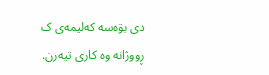دى بۊه‌سه‌ که‌لیمه‌ى ک ڕووژانه‌ وه‌ کارى تیه‌رن.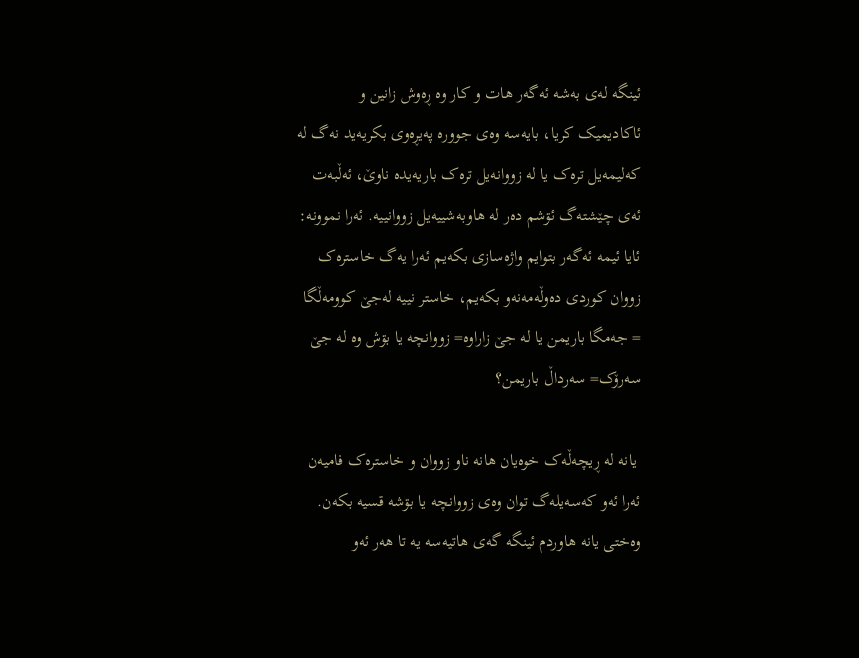ئینگه‌ له‌ى به‌شه‌ ئه‌گه‌ر هات و کار وه‌ ڕه‌وش زانین و ئاکادیمیک کریا، بایه‌سه‌ وه‌ى جووره‌ په‌یڕه‌وى بکریه‌ید نه‌گ له‌ که‌لیمه‌یل تره‌ک یا له‌ زووانه‌یل تره‌ک باریه‌یده‌ ناوێ، ئه‌ڵبه‌ت ئه‌ى چێشته‌گ ئۊشم ده‌ر له‌ هاوبه‌شییه‌یل زووانییه‌. ئه‌را نموونه‌: ئایا ئیمه‌ ئه‌گه‌ر بتوایم واژه‌سازى بکه‌یم ئه‌را یه‌گ خاستره‌ک زووان کوردى ده‌وڵه‌مه‌نه‌و بکه‌یم، خاستر نییه‌ له‌جێ کوومه‌ڵگا = جه‌مگا باریمن یا له‌ جێ زاراوه‌= زووانچه‌ یا بۊش وه‌ له‌ جێ سه‌رۆک= سه‌رداڵ باریمن؟

 یانه‌ له‌ ڕیچه‌ڵه‌ک خوه‌یان هانه‌ ناو زووان و خاستره‌ک فامیه‌ن ئه‌را ئه‌و که‌سه‌یله‌گ توان وه‌ى زووانچه‌ یا بۊشه‌ قسیه‌ بکه‌ن. وه‌ختى یانه‌ هاوردم ئینگه‌ گه‌ى هاتیه‌سه‌ یه‌ تا هه‌ر ئه‌و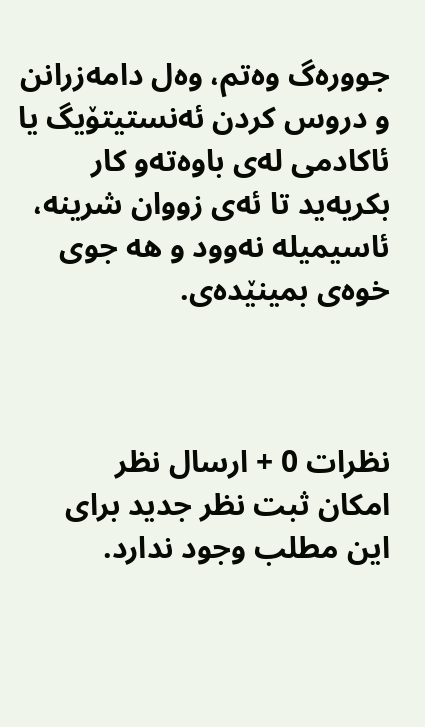جووره‌گ وه‌تم، وه‌ل دامه‌زرانن و دروس کردن ئه‌نستیتۆیگ یا ئاکادمى له‌ى باوه‌ته‌و کار بکریه‌ید تا ئه‌ى زووان شرینه‌، ئاسیمیله‌ نه‌وود و هه‌ جوى خوه‌ى بمینێده‌ى.



نظرات 0 + ارسال نظر
امکان ثبت نظر جدید برای این مطلب وجود ندارد.